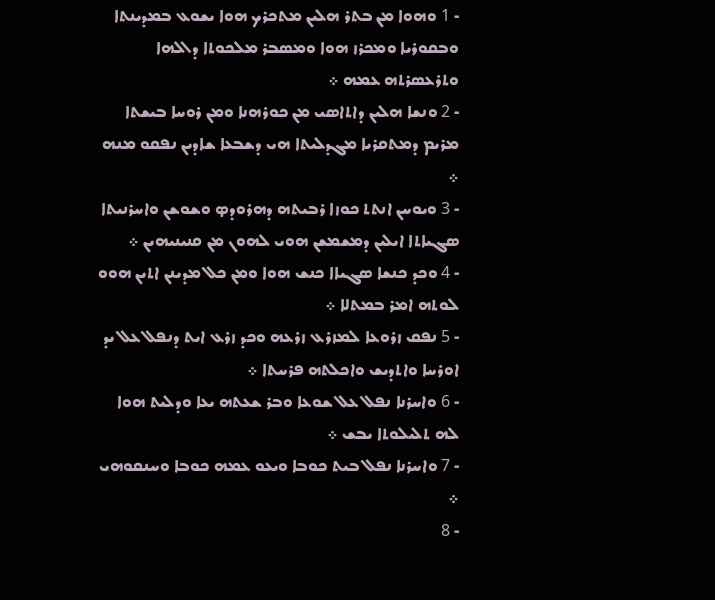- 1 ܘܗܘܐ ܡܢ ܒܬܪ ܗܠܝܢ ܡܬܟܪܟ ܗܘܐ ܝܫܘܥ ܒܡܕܝܢܬܐ ܘܒܩܘܪܝܐ ܘܡܟܪܙ ܗܘܐ ܘܡܤܒܪ ܡܠܟܘܬܐ ܕܐܠܗܐ ܘܬܪܥܤܪܬܗ ܥܡܗ ܀
- 2 ܘܢܫܐ ܗܠܝܢ ܕܐܬܐܤܝ ܡܢ ܟܘܪܗܢܐ ܘܡܢ ܪܘܚܐ ܒܝܫܬܐ ܡܪܝܡ ܕܡܬܩܪܝܐ ܡܓܕܠܝܬܐ ܗܝ ܕܫܒܥܐ ܫܐܕܝܢ ܢܦܩܘ ܡܢܗ ܀
- 3 ܘܝܘܚܢ ܐܢܬܬ ܟܘܙܐ ܪܒܝܬܗ ܕܗܪܘܕܤ ܘܫܘܫܢ ܘܐܚܪܢܝܬܐ ܤܓܝܐܬܐ ܐܝܠܝܢ ܕܡܫܡܫܢ ܗܘܝ ܠܗܘܢ ܡܢ ܩܢܝܢܝܗܝܢ ܀
- 4 ܘܟܕ ܟܢܫܐ ܤܓܝܐܐ ܟܢܫ ܗܘܐ ܘܡܢ ܟܠ ܡܕܝܢܢ ܐܬܝܢ ܗܘܘ ܠܘܬܗ ܐܡܪ ܒܡܬܠܐ ܀
- 5 ܢܦܩ ܙܪܘܥܐ ܠܡܙܪܥ ܙܪܥܗ ܘܟܕ ܙܪܥ ܐܝܬ ܕܢܦܠ ܥܠ ܝܕ ܐܘܪܚܐ ܘܐܬܕܝܫ ܘܐܟܠܬܗ ܦܪܚܬܐ ܀
- 6 ܘܐܚܪܢܐ ܢܦܠ ܥܠ ܫܘܥܐ ܘܒܪ ܫܥܬܗ ܝܥܐ ܘܕܠܝܬ ܗܘܐ ܠܗ ܬܠܝܠܘܬܐ ܝܒܫ ܀
- 7 ܘܐܚܪܢܐ ܢܦܠ ܒܝܬ ܟܘܒܐ ܘܝܥܘ ܥܡܗ ܟܘܒܐ ܘܚܢܩܘܗܝ ܀
- 8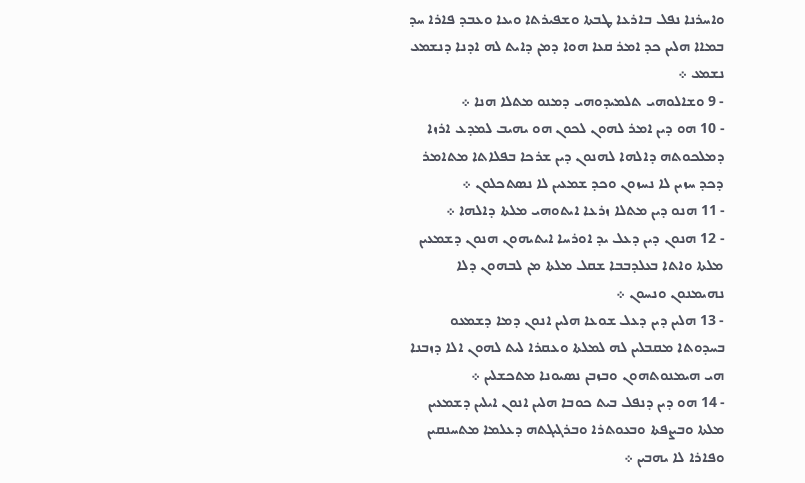ܘܐܚܪܢܐ ܢܦܠ ܒܐܪܥܐ ܛܒܬܐ ܘܫܦܝܪܬܐ ܘܝܥܐ ܘܥܒܕ ܦܐܪܐ ܚܕ ܒܡܐܐ ܗܠܝܢ ܟܕ ܐܡܪ ܩܥܐ ܗܘܐ ܕܡܢ ܕܐܝܬ ܠܗ ܐܕܢܐ ܕܢܫܡܥ ܢܫܡܥ ܀
- 9 ܘܫܐܠܘܗܝ ܬܠܡܝܕܘܗܝ ܕܡܢܘ ܡܬܠܐ ܗܢܐ ܀
- 10 ܗܘ ܕܝܢ ܐܡܪ ܠܗܘܢ ܠܟܘܢ ܗܘ ܝܗܝܒ ܠܡܕܥ ܐܪܙܐ ܕܡܠܟܘܬܗ ܕܐܠܗܐ ܠܗܢܘܢ ܕܝܢ ܫܪܟܐ ܒܦܠܐܬܐ ܡܬܐܡܪ ܕܟܕ ܚܙܝܢ ܠܐ ܢܚܙܘܢ ܘܟܕ ܫܡܥܝܢ ܠܐ ܢܤܬܟܠܘܢ ܀
- 11 ܗܢܘ ܕܝܢ ܡܬܠܐ ܙܪܥܐ ܐܝܬܘܗܝ ܡܠܬܐ ܕܐܠܗܐ ܀
- 12 ܗܢܘܢ ܕܝܢ ܕܥܠ ܝܕ ܐܘܪܚܐ ܐܝܬܝܗܘܢ ܗܢܘܢ ܕܫܡܥܝܢ ܡܠܬܐ ܘܐܬܐ ܒܥܠܕܒܒܐ ܫܩܠ ܡܠܬܐ ܡܢ ܠܒܗܘܢ ܕܠܐ ܢܗܝܡܢܘܢ ܘܢܚܘܢ ܀
- 13 ܗܠܝܢ ܕܝܢ ܕܥܠ ܫܘܥܐ ܗܠܝܢ ܐܢܘܢ ܕܡܐ ܕܫܡܥܘ ܒܚܕܘܬܐ ܡܩܒܠܝܢ ܠܗ ܠܡܠܬܐ ܘܥܩܪܐ ܠܝܬ ܠܗܘܢ ܐܠܐ ܕܙܒܢܐ ܗܝ ܗܝܡܢܘܬܗܘܢ ܘܒܙܒܢ ܢܤܝܘܢܐ ܡܬܟܫܠܝܢ ܀
- 14 ܗܘ ܕܝܢ ܕܢܦܠ ܒܝܬ ܟܘܒܐ ܗܠܝܢ ܐܢܘܢ ܐܝܠܝܢ ܕܫܡܥܝܢ ܡܠܬܐ ܘܒܨܦܬܐ ܘܒܥܘܬܪܐ ܘܒܪܓܝܓܬܗ ܕܥܠܡܐ ܡܬܚܢܩܝܢ ܘܦܐܪܐ ܠܐ ܝܗܒܝܢ ܀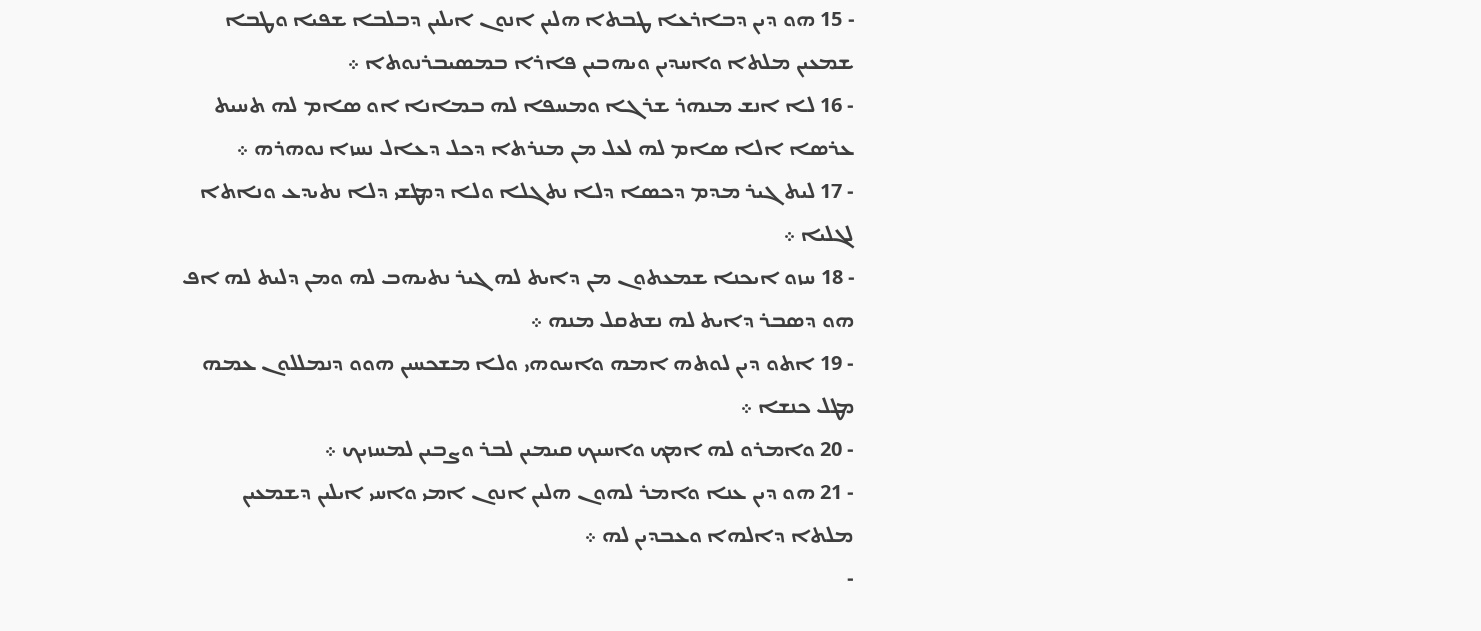- 15 ܗܘ ܕܝܢ ܕܒܐܪܥܐ ܛܒܬܐ ܗܠܝܢ ܐܢܘܢ ܐܝܠܝܢ ܕܒܠܒܐ ܫܦܝܐ ܘܛܒܐ ܫܡܥܝܢ ܡܠܬܐ ܘܐܚܕܝܢ ܘܝܗܒܝܢ ܦܐܪܐ ܒܡܤܝܒܪܢܘܬܐ ܀
- 16 ܠܐ ܐܢܫ ܡܢܗܪ ܫܪܓܐ ܘܡܚܦܐ ܠܗ ܒܡܐܢܐ ܐܘ ܤܐܡ ܠܗ ܬܚܝܬ ܥܪܤܐ ܐܠܐ ܤܐܡ ܠܗ ܠܥܠ ܡܢ ܡܢܪܬܐ ܕܟܠ ܕܥܐܠ ܢܚܙܐ ܢܘܗܪܗ ܀
- 17 ܠܝܬ ܓܝܪ ܡܕܡ ܕܟܤܐ ܕܠܐ ܢܬܓܠܐ ܘܠܐ ܕܡܛܫܝ ܕܠܐ ܢܬܝܕܥ ܘܢܐܬܐ ܠܓܠܝܐ ܀
- 18 ܚܙܘ ܐܝܟܢܐ ܫܡܥܬܘܢ ܡܢ ܕܐܝܬ ܠܗ ܓܝܪ ܢܬܝܗܒ ܠܗ ܘܡܢ ܕܠܝܬ ܠܗ ܐܦ ܗܘ ܕܤܒܪ ܕܐܝܬ ܠܗ ܢܫܬܩܠ ܡܢܗ ܀
- 19 ܐܬܘ ܕܝܢ ܠܘܬܗ ܐܡܗ ܘܐܚܘܗܝ ܘܠܐ ܡܫܟܚܝܢ ܗܘܘ ܕܢܡܠܠܘܢ ܥܡܗ ܡܛܠ ܟܢܫܐ ܀
- 20 ܘܐܡܪܘ ܠܗ ܐܡܟ ܘܐܚܝܟ ܩܝܡܝܢ ܠܒܪ ܘܨܒܝܢ ܠܡܚܙܝܟ ܀
- 21 ܗܘ ܕܝܢ ܥܢܐ ܘܐܡܪ ܠܗܘܢ ܗܠܝܢ ܐܢܘܢ ܐܡܝ ܘܐܚܝ ܐܝܠܝܢ ܕܫܡܥܝܢ ܡܠܬܐ ܕܐܠܗܐ ܘܥܒܕܝܢ ܠܗ ܀
-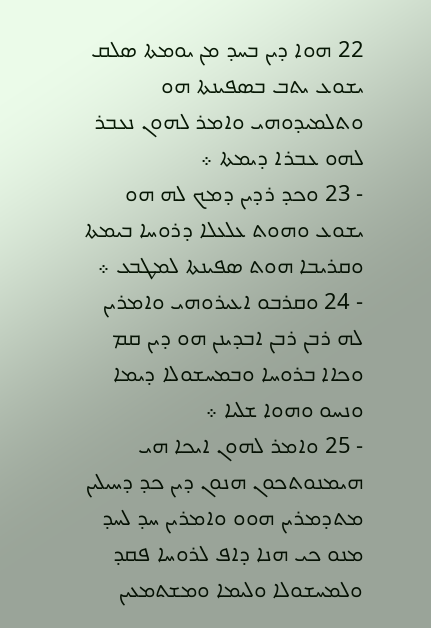22 ܗܘܐ ܕܝܢ ܒܚܕ ܡܢ ܝܘܡܬܐ ܤܠܩ ܝܫܘܥ ܝܬܒ ܒܤܦܝܢܬܐ ܗܘ ܘܬܠܡܝܕܘܗܝ ܘܐܡܪ ܠܗܘܢ ܢܥܒܪ ܠܗܘ ܥܒܪܐ ܕܝܡܬܐ ܀
- 23 ܘܟܕ ܪܕܝܢ ܕܡܟ ܠܗ ܗܘ ܝܫܘܥ ܘܗܘܬ ܥܠܥܠܐ ܕܪܘܚܐ ܒܝܡܬܐ ܘܩܪܝܒܐ ܗܘܬ ܤܦܝܢܬܐ ܠܡܛܒܥ ܀
- 24 ܘܩܪܒܘ ܐܥܝܪܘܗܝ ܘܐܡܪܝܢ ܠܗ ܪܒܢ ܪܒܢ ܐܒܕܝܢܢ ܗܘ ܕܝܢ ܩܡ ܘܟܐܐ ܒܪܘܚܐ ܘܒܡܚܫܘܠܐ ܕܝܡܐ ܘܢܚܘ ܘܗܘܐ ܫܠܝܐ ܀
- 25 ܘܐܡܪ ܠܗܘܢ ܐܝܟܐ ܗܝ ܗܝܡܢܘܬܟܘܢ ܗܢܘܢ ܕܝܢ ܟܕ ܕܚܝܠܝܢ ܡܬܕܡܪܝܢ ܗܘܘ ܘܐܡܪܝܢ ܚܕ ܠܚܕ ܡܢܘ ܟܝ ܗܢܐ ܕܐܦ ܠܪܘܚܐ ܦܩܕ ܘܠܡܚܫܘܠܐ ܘܠܝܡܐ ܘܡܫܬܡܥܝܢ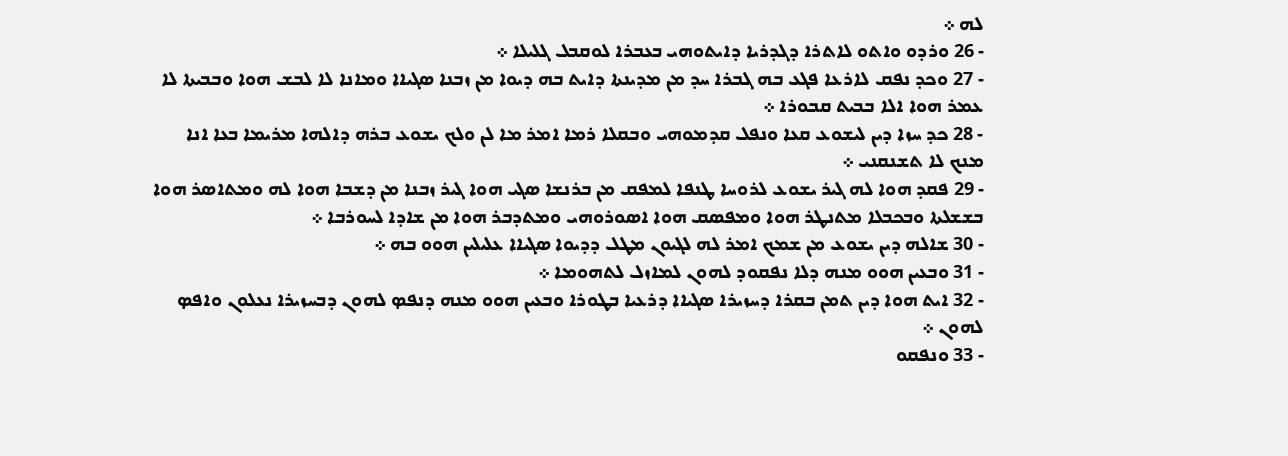ܠܗ ܀
- 26 ܘܪܕܘ ܘܐܬܘ ܠܐܬܪܐ ܕܓܕܪܝܐ ܕܐܝܬܘܗܝ ܒܥܒܪܐ ܠܘܩܒܠ ܓܠܝܠܐ ܀
- 27 ܘܟܕ ܢܦܩ ܠܐܪܥܐ ܦܓܥ ܒܗ ܓܒܪܐ ܚܕ ܡܢ ܡܕܝܢܬܐ ܕܐܝܬ ܒܗ ܕܝܘܐ ܡܢ ܙܒܢܐ ܤܓܝܐܐ ܘܡܐܢܐ ܠܐ ܠܒܫ ܗܘܐ ܘܒܒܝܬܐ ܠܐ ܥܡܪ ܗܘܐ ܐܠܐ ܒܒܝܬ ܩܒܘܪܐ ܀
- 28 ܟܕ ܚܙܐ ܕܝܢ ܠܝܫܘܥ ܩܥܐ ܘܢܦܠ ܩܕܡܘܗܝ ܘܒܩܠܐ ܪܡܐ ܐܡܪ ܡܐ ܠܢ ܘܠܟ ܝܫܘܥ ܒܪܗ ܕܐܠܗܐ ܡܪܝܡܐ ܒܥܐ ܐܢܐ ܡܢܟ ܠܐ ܬܫܢܩܢܝ ܀
- 29 ܦܩܕ ܗܘܐ ܠܗ ܓܝܪ ܝܫܘܥ ܠܪܘܚܐ ܛܢܦܐ ܠܡܦܩ ܡܢ ܒܪܢܫܐ ܤܓܝ ܗܘܐ ܓܝܪ ܙܒܢܐ ܡܢ ܕܫܒܐ ܗܘܐ ܠܗ ܘܡܬܐܤܪ ܗܘܐ ܒܫܫܠܬܐ ܘܒܟܒܠܐ ܡܬܢܛܪ ܗܘܐ ܘܡܦܤܩ ܗܘܐ ܐܤܘܪܘܗܝ ܘܡܬܕܒܪ ܗܘܐ ܡܢ ܫܐܕܐ ܠܚܘܪܒܐ ܀
- 30 ܫܐܠܗ ܕܝܢ ܝܫܘܥ ܡܢ ܫܡܟ ܐܡܪ ܠܗ ܠܓܝܘܢ ܡܛܠ ܕܕܝܘܐ ܤܓܝܐܐ ܥܠܝܠܝܢ ܗܘܘ ܒܗ ܀
- 31 ܘܒܥܝܢ ܗܘܘ ܡܢܗ ܕܠܐ ܢܦܩܘܕ ܠܗܘܢ ܠܡܐܙܠ ܠܬܗܘܡܐ ܀
- 32 ܐܝܬ ܗܘܐ ܕܝܢ ܬܡܢ ܒܩܪܐ ܕܚܙܝܪܐ ܤܓܝܐܐ ܕܪܥܝܐ ܒܛܘܪܐ ܘܒܥܝܢ ܗܘܘ ܡܢܗ ܕܢܦܤ ܠܗܘܢ ܕܒܚܙܝܪܐ ܢܥܠܘܢ ܘܐܦܤ ܠܗܘܢ ܀
- 33 ܘܢܦܩܘ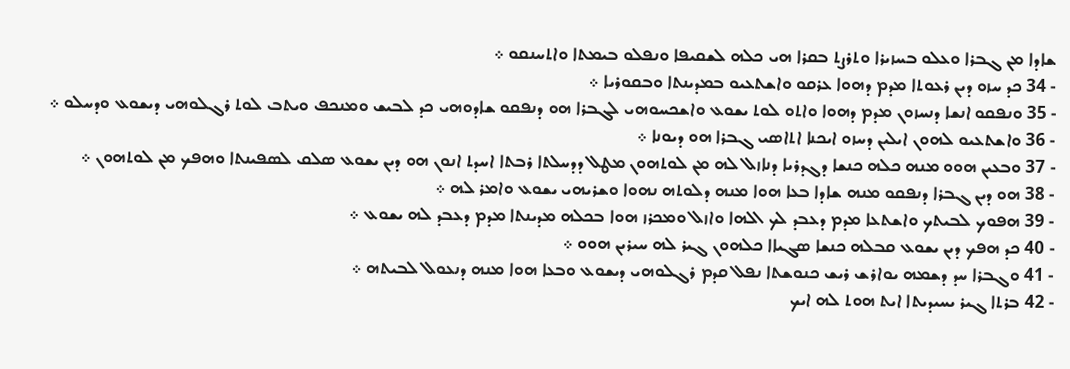ܫܐܕܐ ܡܢ ܓܒܪܐ ܘܥܠܘ ܒܚܙܝܪܐ ܘܬܪܨܬ ܒܩܪܐ ܗܝ ܟܠܗ ܠܫܩܝܦܐ ܘܢܦܠܘ ܒܝܡܬܐ ܘܐܬܚܢܩܘ ܀
- 34 ܟܕ ܚܙܘ ܕܝܢ ܪܥܘܬܐ ܡܕܡ ܕܗܘܐ ܥܪܩܘ ܘܐܫܬܥܝܘ ܒܡܕܝܢܬܐ ܘܒܩܘܪܝܐ ܀
- 35 ܘܢܦܩܘ ܐܢܫܐ ܕܢܚܙܘܢ ܡܕܡ ܕܗܘܐ ܘܐܬܘ ܠܘܬ ܝܫܘܥ ܘܐܫܟܚܘܗܝ ܠܓܒܪܐ ܗܘ ܕܢܦܩܘ ܫܐܕܘܗܝ ܟܕ ܠܒܝܫ ܘܡܢܟܦ ܘܝܬܒ ܠܘܬ ܪܓܠܘܗܝ ܕܝܫܘܥ ܘܕܚܠܘ ܀
- 36 ܘܐܫܬܥܝܘ ܠܗܘܢ ܐܝܠܝܢ ܕܚܙܘ ܐܝܟܢܐ ܐܬܐܤܝ ܓܒܪܐ ܗܘ ܕܝܘܢܐ ܀
- 37 ܘܒܥܝܢ ܗܘܘ ܡܢܗ ܟܠܗ ܟܢܫܐ ܕܓܕܪܝܐ ܕܢܐܙܠ ܠܗ ܡܢ ܠܘܬܗܘܢ ܡܛܠ ܕܕܚܠܬܐ ܪܒܬܐ ܐܚܕܬ ܐܢܘܢ ܗܘ ܕܝܢ ܝܫܘܥ ܤܠܩ ܠܤܦܝܢܬܐ ܘܗܦܟ ܡܢ ܠܘܬܗܘܢ ܀
- 38 ܗܘ ܕܝܢ ܓܒܪܐ ܕܢܦܩܘ ܡܢܗ ܫܐܕܐ ܒܥܐ ܗܘܐ ܡܢܗ ܕܠܘܬܗ ܢܗܘܐ ܘܫܪܝܗܝ ܝܫܘܥ ܘܐܡܪ ܠܗ ܀
- 39 ܗܦܘܟ ܠܒܝܬܟ ܘܐܫܬܥܐ ܡܕܡ ܕܥܒܕ ܠܟ ܐܠܗܐ ܘܐܙܠ ܘܡܟܪܙ ܗܘܐ ܒܟܠܗ ܡܕܝܢܬܐ ܡܕܡ ܕܥܒܕ ܠܗ ܝܫܘܥ ܀
- 40 ܟܕ ܗܦܟ ܕܝܢ ܝܫܘܥ ܩܒܠܗ ܟܢܫܐ ܤܓܝܐܐ ܟܠܗܘܢ ܓܝܪ ܠܗ ܚܝܪܝܢ ܗܘܘ ܀
- 41 ܘܓܒܪܐ ܚܕ ܕܫܡܗ ܝܘܐܪܫ ܪܝܫ ܟܢܘܫܬܐ ܢܦܠ ܩܕܡ ܪܓܠܘܗܝ ܕܝܫܘܥ ܘܒܥܐ ܗܘܐ ܡܢܗ ܕܢܥܘܠ ܠܒܝܬܗ ܀
- 42 ܒܪܬܐ ܓܝܪ ܝܚܝܕܝܬܐ ܐܝܬ ܗܘܬ ܠܗ ܐܝܟ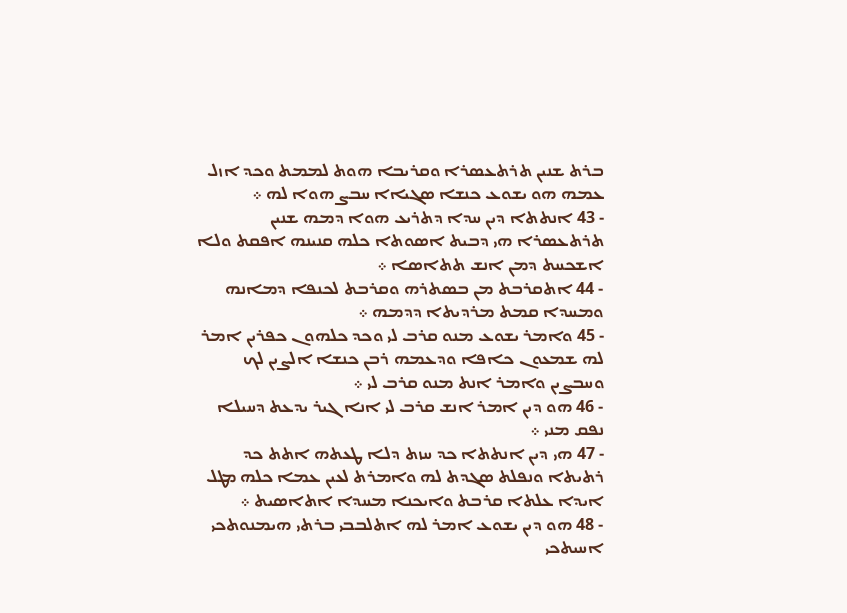ܒܪܬ ܫܢܝܢ ܬܪܬܥܤܪܐ ܘܩܪܝܒܐ ܗܘܬ ܠܡܡܬ ܘܟܕ ܐܙܠ ܥܡܗ ܗܘ ܝܫܘܥ ܟܢܫܐ ܤܓܝܐܐ ܚܒܨ ܗܘܐ ܠܗ ܀
- 43 ܐܢܬܬܐ ܕܝܢ ܚܕܐ ܕܬܪܝܥ ܗܘܐ ܕܡܗ ܫܢܝܢ ܬܪܬܥܤܪܐ ܗܝ ܕܒܝܬ ܐܤܘܬܐ ܟܠܗ ܩܢܝܢܗ ܐܦܩܬ ܘܠܐ ܐܫܟܚܬ ܕܡܢ ܐܢܫ ܬܬܐܤܐ ܀
- 44 ܐܬܩܪܒܬ ܡܢ ܒܤܬܪܗ ܘܩܪܒܬ ܠܟܢܦܐ ܕܡܐܢܗ ܘܡܚܕܐ ܩܡܬ ܡܪܕܝܬܐ ܕܕܡܗ ܀
- 45 ܘܐܡܪ ܝܫܘܥ ܡܢܘ ܩܪܒ ܠܝ ܘܟܕ ܟܠܗܘܢ ܟܦܪܝܢ ܐܡܪ ܠܗ ܫܡܥܘܢ ܟܐܦܐ ܘܕܥܡܗ ܪܒܢ ܟܢܫܐ ܐܠܨܝܢ ܠܟ ܘܚܒܨܝܢ ܘܐܡܪ ܐܢܬ ܡܢܘ ܩܪܒ ܠܝ ܀
- 46 ܗܘ ܕܝܢ ܐܡܪ ܐܢܫ ܩܪܒ ܠܝ ܐܢܐ ܓܝܪ ܝܕܥܬ ܕܚܝܠܐ ܢܦܩ ܡܢܝ ܀
- 47 ܗܝ ܕܝܢ ܐܢܬܬܐ ܟܕ ܚܙܬ ܕܠܐ ܛܥܬܗ ܐܬܬ ܟܕ ܪܬܝܬܐ ܘܢܦܠܬ ܤܓܕܬ ܠܗ ܘܐܡܪܬ ܠܥܝܢ ܥܡܐ ܟܠܗ ܡܛܠ ܐܝܕܐ ܥܠܬܐ ܩܪܒܬ ܘܐܝܟܢܐ ܡܚܕܐ ܐܬܐܤܝܬ ܀
- 48 ܗܘ ܕܝܢ ܝܫܘܥ ܐܡܪ ܠܗ ܐܬܠܒܒܝ ܒܪܬܝ ܗܝܡܢܘܬܟܝ ܐܚܝܬܟܝ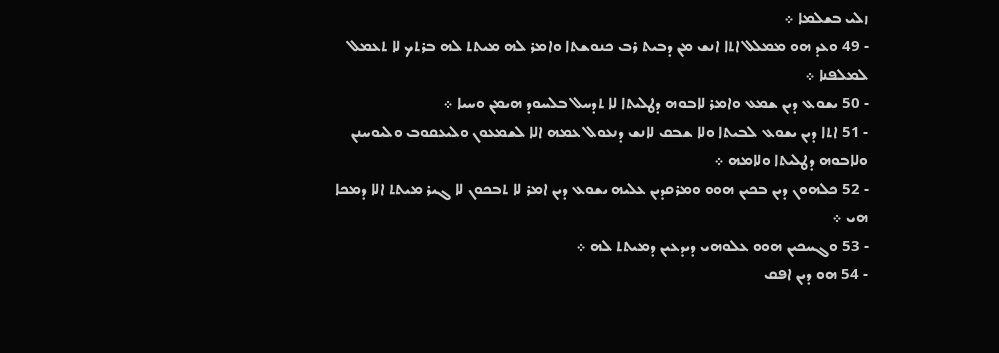ܙܠܝ ܒܫܠܡܐ ܀
- 49 ܘܥܕ ܗܘ ܡܡܠܠ ܐܬܐ ܐܢܫ ܡܢ ܕܒܝܬ ܪܒ ܟܢܘܫܬܐ ܘܐܡܪ ܠܗ ܡܝܬܬ ܠܗ ܒܪܬܟ ܠܐ ܬܥܡܠ ܠܡܠܦܢܐ ܀
- 50 ܝܫܘܥ ܕܝܢ ܫܡܥ ܘܐܡܪ ܠܐܒܘܗ ܕܛܠܝܬܐ ܠܐ ܬܕܚܠ ܒܠܚܘܕ ܗܝܡܢ ܘܚܝܐ ܀
- 51 ܐܬܐ ܕܝܢ ܝܫܘܥ ܠܒܝܬܐ ܘܠܐ ܫܒܩ ܠܐܢܫ ܕܢܥܘܠ ܥܡܗ ܐܠܐ ܠܫܡܥܘܢ ܘܠܝܥܩܘܒ ܘܠܝܘܚܢܢ ܘܠܐܒܘܗ ܕܛܠܝܬܐ ܘܠܐܡܗ ܀
- 52 ܟܠܗܘܢ ܕܝܢ ܒܟܝܢ ܗܘܘ ܘܡܪܩܕܝܢ ܥܠܝܗ ܝܫܘܥ ܕܝܢ ܐܡܪ ܠܐ ܬܒܟܘܢ ܠܐ ܓܝܪ ܡܝܬܬ ܐܠܐ ܕܡܟܐ ܗܝ ܀
- 53 ܘܓܚܟܝܢ ܗܘܘ ܥܠܘܗܝ ܕܝܕܥܝܢ ܕܡܝܬܬ ܠܗ ܀
- 54 ܗܘ ܕܝܢ ܐܦܩ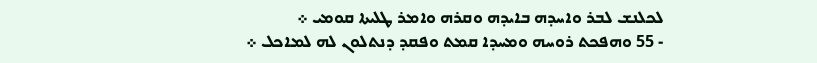ܠܟܠܢܫ ܠܒܪ ܘܐܚܕܗ ܒܐܝܕܗ ܘܩܪܗ ܘܐܡܪ ܛܠܝܬܐ ܩܘܡܝ ܀
- 55 ܘܗܦܟܬ ܪܘܚܗ ܘܡܚܕܐ ܩܡܬ ܘܦܩܕ ܕܢܬܠܘܢ ܠܗ ܠܡܐܟܠ ܀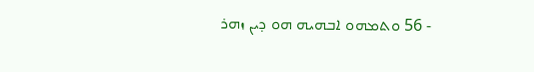- 56 ܘܬܡܗܘ ܐܒܗܝܗ ܗܘ ܕܝܢ ܙܗܪ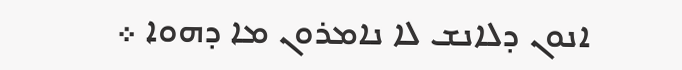ܐܢܘܢ ܕܠܐܢܫ ܠܐ ܢܐܡܪܘܢ ܡܐ ܕܗܘܐ ܀